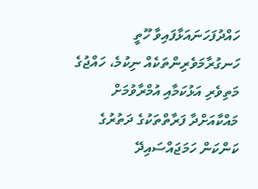ހައްދުފަހަނައަޅާފައިވާ ހޫތީ ހަނގުރާމަވެރިންތަކެއް ނިކުމެ، ހައްޖުގެ މަތިވެރި އަޅުކަމާއި އުމްރާވުމަށް މައްކާއަށްދާ ފަރާތްތަކުގެ ދަތުރުގެ ކަންކަން ހަމަޖައްސައިދޭ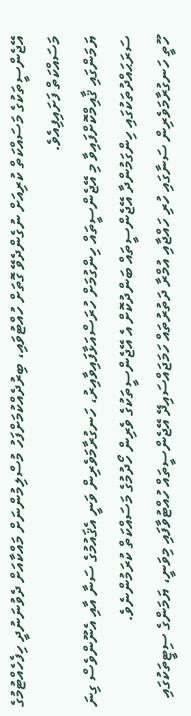އޭޖެންސީތަކުގެ މަސައްކަތް ކުރިއަށް ނުގެންދެވޭ ގޮތަށް ހުއްޓުވައި، ބިރުދެއްކުމަށްފަހު މުސްލިމުންނަށް މައްކާއަށް ދެވުނަނުދީ ހިފެހެއްޓުމުގެ މަސައްކަތް ފަށައިފިއެވެ.
ޔަމަންގައި ޤާއިމްކޮށްފައިވާ މި އޭޖެންސީތައް ހިންގުމަށް ހުރަސްއަޅާފައިވާއިރު، ހަނގުރާމަވެރިން ވަނީ އެޤައުމުގެ ސަނާ އާއި އެނޫންވެސް ގިނަ ސަރަޙައްދުތަކުގައި ހިންގަމުންދާ އޭޖެންސީތައް ބަންދުކޮށް އެ އޭޖެންސީތަކުގެ ވެރިން ހޯދުމުގެ މަސައްކަތް ކުރަމުންނެވެ.
ހޫތީ ހަނގުރާމަވެރިން ސަނާގައި ހުރި ހައްޖާއި އުމްރާ ދަތުރުތައް ހަމަޖައްސައިދޭ އޭޖެންސީތައް ހުއްޓުވާފައި މިވަނީ، ޔަމަންގެ ސިޓީތަކުގައި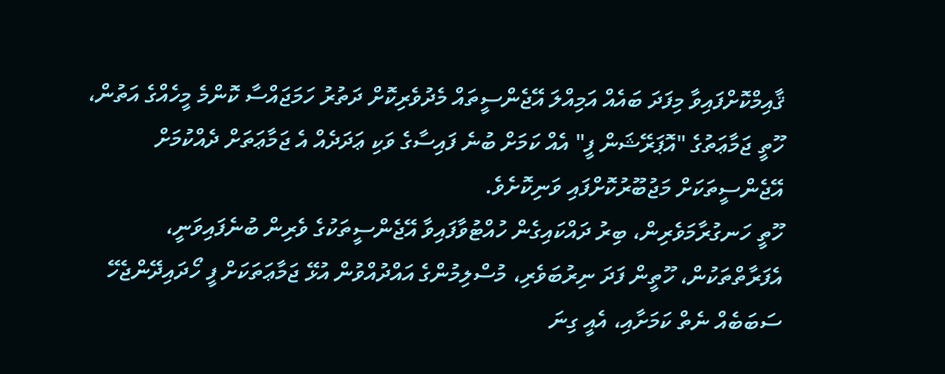ޤާއިމްކޮށްފައިވާ މިފަދަ ބައެއް އަމިއްލަ އޭޖެންސީތައް މެދުވެރިކޮށް ދަތުރު ހަމަޖައްސާ ކޮންމެ މީހެއްގެ އަތުން، ހޫތީ ޖަމާޢަތުގެ "އޮޕަރޭޝަން ފީ" އެއް ކަމަށް ބުނެ ފައިސާގެ ވަކި ޢަދަދެއް އެ ޖަމާޢަތަށް ދެއްކުމަށް އޭޖެންސީތަކަށް މަޖުބޫރުކޮށްފައި ވަނިކޮށެވެ.
ހޫތީ ހަނގުރާމަވެރިން، ބިރު ދައްކައިގެން ހުއްޓުވާފައިވާ އޭޖެންސީތަކުގެ ވެރިން ބުނެފައިވަނީ، އެފަރާތްތަކުން، ހޫތީން ފަދަ ނިރުބަވެރި، މުސްލިމުންގެ އައްދުއްވުން އުޅޭ ޖަމާޢަތަކަށް ފީ ހޯދައިދޭންޖެހޭ ސަބަބެއް ނެތް ކަމަށާއި، އެއީ ގިނަ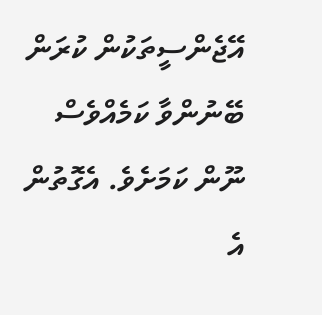އޭޖެންސީތަކުން ކުރަން ބޭނުންވާ ކަމެއްވެސް ނޫން ކަމަށެވެ. އެގޮތުން އެ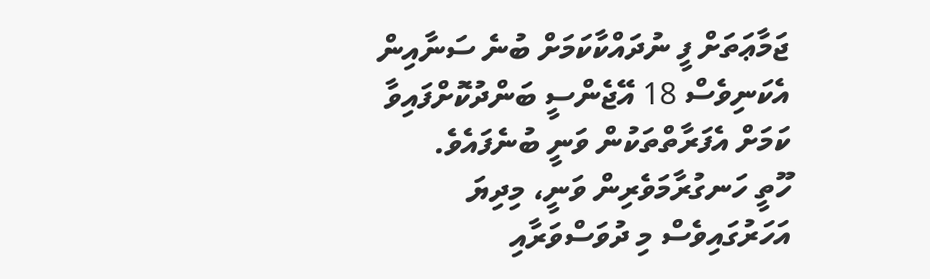ޖަމާޢަތަށް ފީ ނުދައްކާކަމަށް ބުނެ ސަނާއިން އެކަނިވެސް 18 އޭޖެންސީ ބަންދުކޮށްފައިވާ ކަމަށް އެފަރާތްތަކުން ވަނީ ބުނެފައެވެ.
ހޫތީ ހަނގުރާމަވެރިން ވަނީ، މިދިޔަ އަހަރުގައިވެސް މި ދުވަސްވަރާއި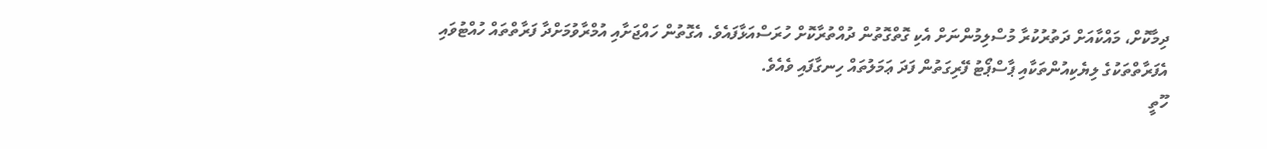ދިމާކޮށް، މައްކާއަށް ދަތުރުކުރާ މުސްލިމުންނަށް އެކި ގޮތްގޮތުން ދުއްތުރާކޮށް ހުރަސްއަޅާފައެވެ. އެގޮތުން ހައްޖަށާއި އުމްރާވުމަށްދާ ފަރާތްތައް ހުއްޓުވައި އެފަރާތްތަކުގެ ލިޔެކިއުންތަކާއި ޕާސްޕޯޓު ފޭރިގަތުން ފަދަ ޢަމަލުތައް ހިނގާފައި ވެއެވެ.
ހޫތީ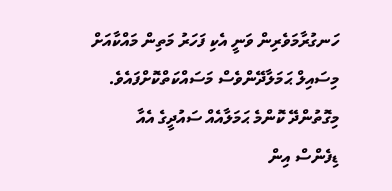ހަނގުރާމަވެރިން ވަނީ އެކި ފަހަރު މަތިން މައްކާއަށް މިސައިލް ޙަމަލާދޭންވެސް މަސައްކަތްކޮށްފައެވެ. މިގޮތުންދޭ ކޮންމެ ޙަމަލާއެއް ސައުދީގެ އެއާ ޑިފެންސް އިން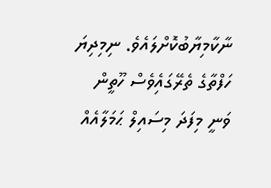ނާކާމިޔާބުކޮށްލައެވެ. ނިމިދިޔަ ހަފްތާގެ ތެރޭގައިެވެސް ހޫތީން ވަނީ މިފަދަ މިސައިލް ޙަމަލާއެއް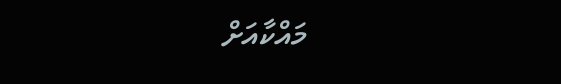މައްކާއަށް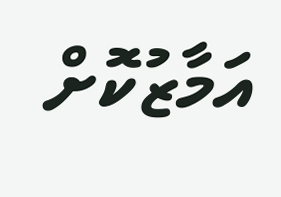އަމާޒުކޮށް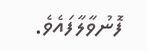ފޮނުވާލާފައެވެ.